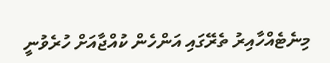މިނެޓެއްހާއިރު ތެރޭގައި އަންހެން ކުއްޖާއަށް ހުރެވުނީ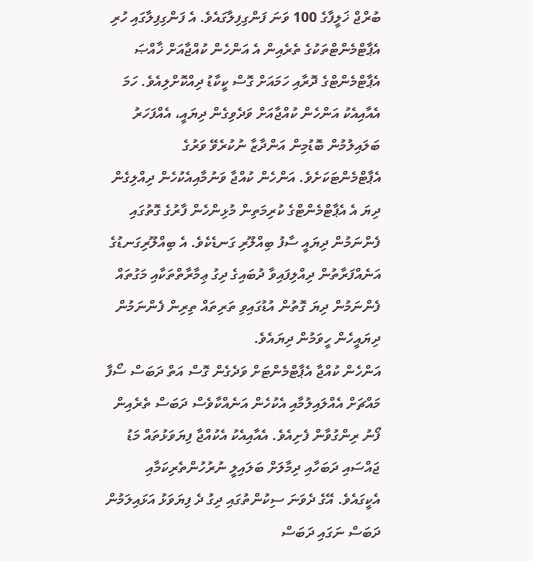ބުރްޖް ޚަލީފާގެ 100 ވަނަ ފަންގިފިލާގައެވެ. އެ ފަންގިފިލާގައި ހުރި އެޕާޓްމެންޓްތަކުގެ ތެރެއިން އެ އަންހެން ކުއްޖާއަށް ޚާއްޞަ އެޕާޓްމެންޓްގެ ދޮރާއި ހަމައަށް ގޮސް ކީކާޑު ދިއްކޮށްލިއެވެ. ހަމަ އެއާއިއެކު އަންހެން ކުއްޖާއަށް ވަދެވިގެން ދިޔައީ، އެއްފަހަރު ބަލައިލުމުން ބޮޑުމިން އަންދާޒާ ނުކުރެވޭ ވަރުގެ އެޕާޓްމެންޓަކަށެވެ. އަންހެން ކުއްޖާ ވަނުމާއިއެކުހެން ދިއްލިގެން ދިޔަ އެ އެޕާޓްމެންޓްގެ ކުރިމަތިން މުޅިންހެން ފާރުގެ ގޮތުގައި ފެންނަމުން ދިޔައީ ސާފު ބިއްލޫރި ގަނޑެކެވެ. އެ ބިއްލޫރިގަނޑުގެ އަނެއްފަރާތުން ދިއްލިފައިވާ ދުބައިގެ ދިގު ޢިމާރާތްތަކާއި މަގުތައް ފެންނަމުން ދިޔަ ގޮތުން އުޑުގައިވި ތަރިތައް ތިރިން ފެންނަމުން ދިޔައީހެން ހީވަމުން ދިޔައެވެ.
އަންހެން ކުއްޖާ އެޕާޓްމެންޓަށް ވަދެގެން ގޮސް އަތް ދަބަސް ސޯފާ މައްޗަށް އެއްލައިލުމާއި އެކުހެން އަނެއްކާވެސް ދަބަސް ތެރެއިން ފޯނު ރިންގުވާން ފެށިއެވެ. އެއާއިއެކު އެކުއްޖާ ފިޔަވަޅުތައް މަޑު ޖައްސައި ދަބަހާއި ދިމާލަށް ބަލައިލީ ނުރުހުންތެރިކަމާއި އެކީގައެވެ. އޭގެ ދެވަނަ ސިކުންތުގައި ދިގު ދެ ފިޔަވަޅު އަޅައިލަމުން ދަބަސް ނަގައި ދަބަސް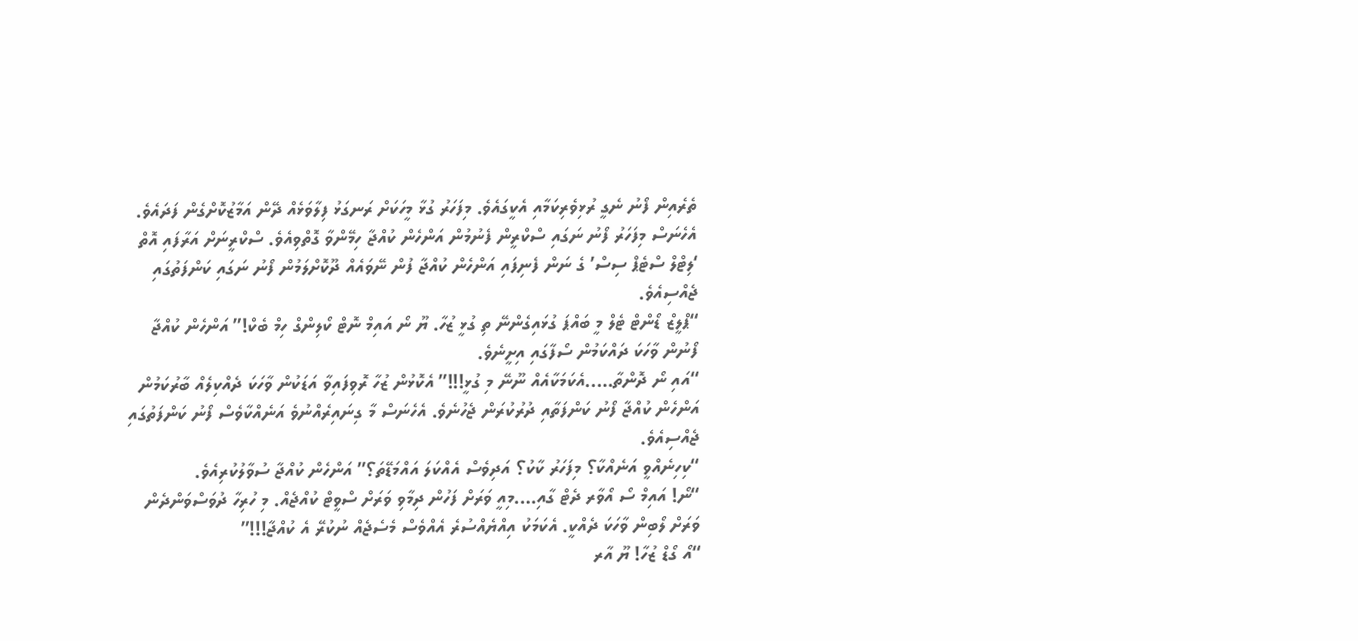ތެރެއިން ފޯނު ނެގީ ރުޅިވެރިކަމާއި އެކީގައެވެ. މިފަހަރު ގުޅާ މީހަކަށް ރަނގަޅު ފިލާވަޅެއް ދޭން އަމާޒުކޮށްގެން ފަދައެވެ.
އެހެނަސް މިފަހަރު ފޯނު ނަގައި ސްކްރީން ފެނުމުން އަންހެން ކުއްޖާ ހިމޭންވާ ގޮތްވިއެވެ. ސްކްރީނަށް އަރާފައި އޮތް ‘ލިޓްލް ސްޓެޕް ސިސް’ ގެ ނަން ފެނިފައި އަންހެން ކުއްޖާ ފުން ނޭވައެއް ދޫކޮށްލަމުން ފޯނު ނަގައި ކަންފަތުގައި ޖެއްސިއެވެ.
“ޕްލީޒް ޑޯންޓް ޓެލް މީ ބައްޕަ ގުޅައިގެންނޭ ތި ގުޅީ ޒުހާ. ޔޫ ނޯ އައިމް ނޮޓް ކޯލިންގް ހިމް ބެކް!” އަންހެން ކުއްޖާ ފޯނުން ވާހަކަ ދައްކަމުން ސޯފާގައި އިށީނެވެ.
“އައި ނޯ ދޮންތާ…..އެކަމަކާއެއް ނޫނޭ މި ގުޅީ!!!” އެކޮޅުން ޒުހާ ރޮވިފައިވާ އަޑަކުން ވާހަކަ ދެއްކިލެއް ބާރުކަމުން އަންހެން ކުއްޖާ ފޯނު ކަންފަތާއި ދުރުކުރަން ޖެހުނެވެ. އެހެނަސް މާ ގިނައިރެއްނުވެ އަނެއްކާވެސް ފޯނު ކަންފަތުގައި ޖެއްސިއެވެ.
“ކިހިނެއްވީ އަނެއްކާ؟ މިފަހަރު ކާކު؟ އަދިވެސް އެއްކަލަ އައްމަޑޭތަ؟” އަންހެން ކުއްޖާ ސުވާލުކުރިއެވެ.
“ނޯ! އައިމް ސޯ އޯވާރ ދެޓް ގާއި….މިއީ ވަރަށް ފަހުން ދިމާވި ވަރަށް ސްވީޓް ކުއްޖެއް. މި ހުރިހާ ދުވަސްވަންދެން ވަރަށް ލޯބިން ވާހަކަ ދެއްކީ. އެކަމަކު އިއްޔެއްސުރެ އެއްވެސް މެސެޖެއް ނުކުރޭ އެ ކުއްޖާ!!!”
“އޯ ގޯޑް ޒުހާ! ޔޫ އާރ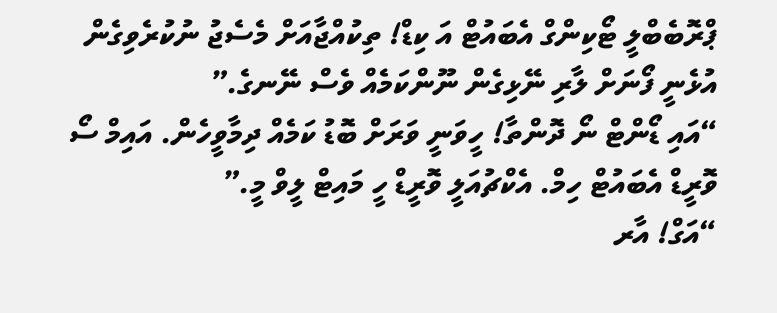ޕްރޮބެބްލީ ޓޯކިންގް އެބައުޓް އަ ކިޑް! ތިކުއްޖާއަށް މެސެޖު ނުކުރެވިގެން އުޅެނީ ފޯނަށް ލާރި ނޭޅިގެން ނޫންކަމެއް ވެސް ނޭނގެ.”
“އައި ޑޯންޓް ނޯ ދޮންތާ! ހީވަނީ ވަރަށް ބޮޑު ކަމެއް ދިމާވީހެން. އައިމް ސޯ ވޮރީޑް އެބައުޓް ހިމް. އެކްޗުއަލީ ވޮރީޑް ހީ މައިޓް ލީވް މީ.”
“އަގް! އާރ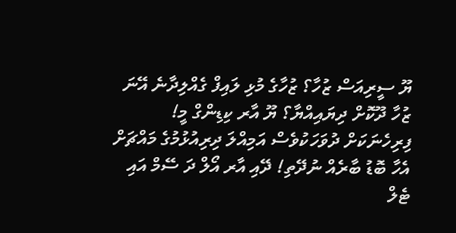ޔޫ ސީރިއަސް ޒުހާ؟ ޒުހާގެ މުޅި ލައިފް ގެއްލިދާނެ އޭނަ ޒުހާ ދޫކޮށް ދިޔައިއްޔާ؟ ޔޫ އާރ ކިޑިންގް މީ! ފިރިހެނަކަށް ދުވަހަކުވެސް އަމިއްލަ ދިރިއުޅުމުގެ މައްޗަށް އެހާ ބޮޑު ބާރެއް ނުދޭތި! ދޭއި އާރ އޯލް ދަ ސޭމް އައި ޓެލް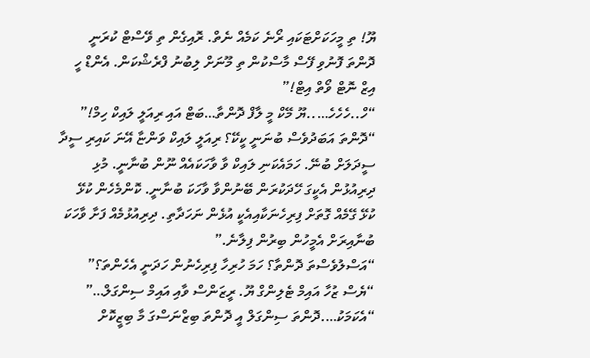ޔޫ! ތި މީހަކަށްޓަކައި ރޯނެ ކަމެއް ނެތް. ރޮއިގެން ތި ވޭސްޓް ކުރަނީ ދޮންތަ ފޮނުވި ފޭސް މާސްކުން ތި މޫނަށް ލިބުނު ފްރެޝްކަން. އެންޑް ހީ އިޒް ނޮޓް ވޯތް އިޓް!”
“ހް..ހެހެހެ…..ޔޫ މޭކް މީ ލާފް ދޮންތާ…ބަޓް އައި ރިއަލީ ލައިކް ހިމް!”
“ދޮންތަ އަބަދުވެސް ބުނަނީ ކީކޭ؟ ރިއަލީ ލައިކް ވަންޏާ އޭނަ ކައިރި ސީދާ ސީދަލަށް ބުނޭ. ހަމައެކަނި ލައިކް ވާ ވާހަކައެއް ނޫން ބުނާނީ. މުޅި ދިރިއުޅުން އެކީގަ ހޭދަކުރަން ބޭނުންވާ ވާހަކަ ބުނާނީ. ކޮންމެހެން ކުޅޭ ކުޅޭ ގޭމެއް ގޮތަށް ފިރިހެނަކާއިއެކީ އުޅެން ނަހަދާތި. ދިރިއުޅުމެއް ފަށާ ވާހަކަ ބުނާއިރަށް އެމީހުން ބިރުން ފިލާނެ.”
“އަސްލުވެސްތަ ދޮންތާ؟ ހަމަ ހުރިހާ ފިރިހެނުން ހަދަނީ އެހެންތަ؟”
“ޔެސް ޒުހާ އައިމް ޓެލިންގް ޔޫ. ރީޒަންސް ވާއި އައިމް ސިންގަލް…”
“އެކަމަކު….ދޮންތަ ސިންގަލް އީ ދޮންތަ ބިޒްނަސްގަ މާ ބިޒީކޮށް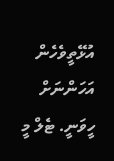އުޅޭތީވެހެން އަހަންނަށް ހީވަނީ. ޓެލް މީ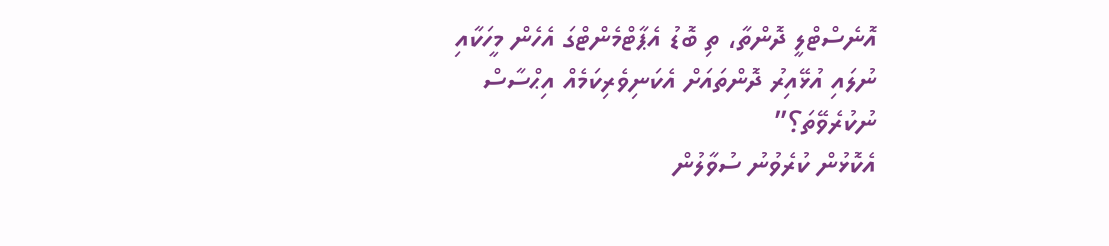އޮނެސްޓްލީ ދޮންތާ، ތި ބޮޑު އެޕާޓްމެންޓްގަ އެހެން މީހަކާއި ނުލައި އުޅޭއިރު ދޮންތައަށް އެކަނިވެރިކަމެއް އިޙްސާސް ނުކުރެވޭތަ؟”
އެކޮޅުން ކުރެވުނު ސުވާލުން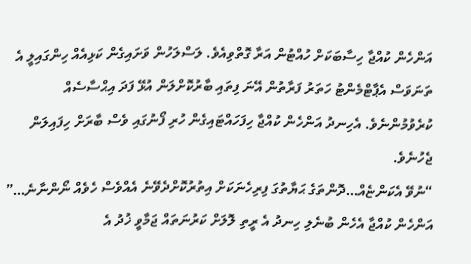އަންހެން ކުއްޖާ ހިސާބަކަށް ހުއްޓުން އަރާ ގޮތްވިއެވެ. ލަސްލަހުން ވަށައިގެން ކަޅިއެއް ހިންގައިލީ އެ ތަނަވަސް އެޕާޓްމެންޓު ހަތަރު ފަރާތުން އޭނަ ފިތައި ބާރުކޮށްލަން އުޅޭ ފަދަ އިޙްސާސެއް ކުރެވުމުންނެވެ. އެހިނދު އަންހެން ކުއްޖާ ހިފަހައްޓައިގެން ހުރި ފޯނުގައި ވެސް ބާރަށް ހިފައިލަން ޖެހުނެވެ.
“ނުވޭ އެކަންޏެއް…ދޮންތަގެ ޙަޔާތުގަ ފިރިހެނަކަށް އިތުރުކޮށްދެވޭނެ އެއްވެސް ހެވެއް ނޯންނާނެ…” އަންހެން ކުއްޖާ އެހެން ބުނެލި ހިނދު އެ ރީތި ލޮލަށް ކަރުނަތައް ޖަމާވީ ޚުދު އެ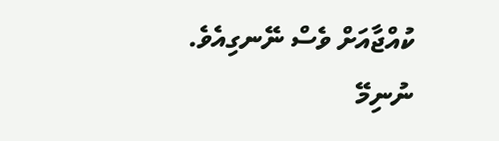ކުއްޖާއަށް ވެސް ނޭނގިއެވެ.
ނުނިމޭ